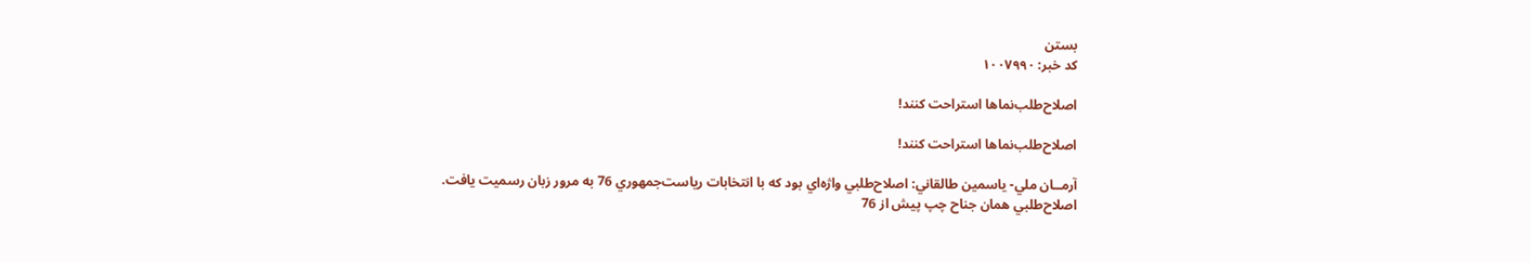بستن
کد خبر: ۱۰۰۷۹۹۰

اصلاح‌طلب‌نماها استراحت کنند!

اصلاح‌طلب‌نماها استراحت کنند!

آرمــان ملي- ياسمين طالقاني: اصلاح‌طلبي واژه‌اي بود که با انتخابات رياست‌جمهوري 76 به مرور زبان رسميت يافت. اصلاح‌طلبي همان جناح چپ پيش از 76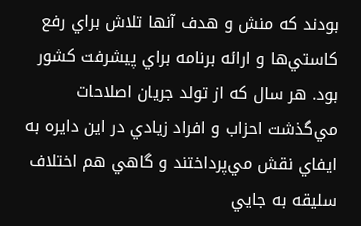بودند که منش و هدف آنها تلاش براي رفع کاستي‌ها و ارائه برنامه براي پيشرفت کشور بود. هر سال که از تولد جريان اصلاحات مي‌گذشت احزاب و افراد زيادي در اين دايره به ايفاي نقش مي‌پرداختند و گاهي هم اختلاف سليقه به جايي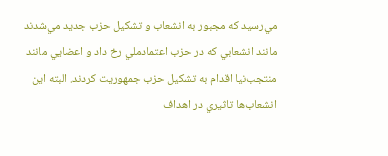مي‌رسيد که مجبور به انشعاب و تشکيل حزب جديد مي‌شدند مانند انشعابي که در حزب اعتمادملي رخ داد و اعضايي مانند منتجب‌نيا اقدام به تشکيل حزب جمهوريت کردند. البته اين انشعاب‌ها تاثيري در اهداف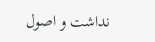نداشت و اصول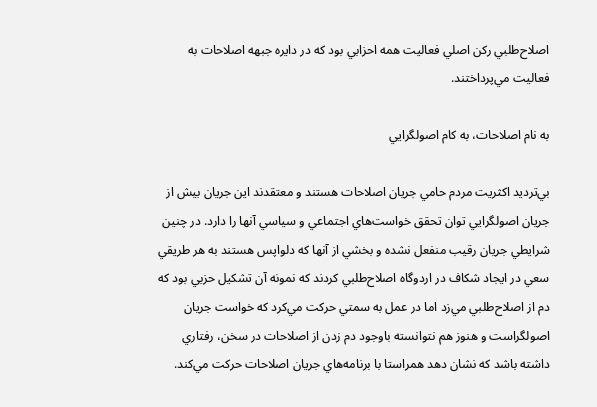اصلاح‌طلبي رکن اصلي فعاليت همه احزابي بود که در دايره جبهه اصلاحات به فعاليت مي‌پرداختند.

به نام اصلاحات، به کام اصولگرايي

بي‌ترديد اکثريت مردم حامي جريان اصلاحات هستند و معتقدند اين جريان بيش از جريان اصولگرايي توان تحقق خواست‌هاي اجتماعي و سياسي آنها را دارد. در چنين شرايطي جريان رقيب منفعل نشده و بخشي از آنها که دلواپس هستند به هر طريقي سعي در ايجاد شکاف در اردوگاه اصلاح‌طلبي کردند که نمونه آن تشکيل حزبي بود که دم از اصلاح‌طلبي مي‌زد اما در عمل به سمتي حرکت مي‌کرد که خواست جريان اصولگراست و هنوز هم نتوانسته باوجود دم زدن از اصلاحات در سخن، رفتاري داشته باشد که نشان دهد همراستا با برنامه‌هاي جريان اصلاحات حرکت مي‌کند.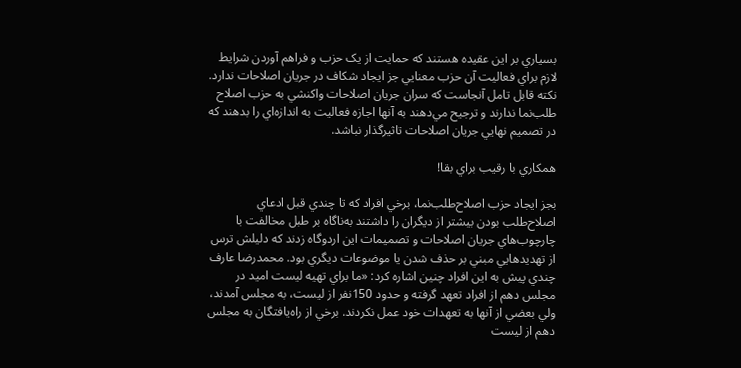بسياري بر اين عقيده هستند که حمايت از يک حزب و فراهم آوردن شرايط لازم براي فعاليت آن حزب معنايي جز ايجاد شکاف در جريان اصلاحات ندارد. نکته قابل تامل آنجاست که سران جريان اصلاحات واکنشي به حزب‌ اصلاح طلب‌نما ندارند و ترجيح مي‌دهند به آنها اجازه فعاليت به اندازه‌اي را بدهند که در تصميم نهايي جريان اصلاحات تاثيرگذار نباشد.

همکاري با رقيب براي بقا!

بجز ايجاد حزب اصلاح‌طلب‌نما، برخي افراد که تا چندي قبل ادعاي اصلاح‌طلب بودن بيشتر از ديگران را داشتند به‌ناگاه بر طبل مخالفت با چارچوب‌هاي جريان اصلاحات و تصميمات اين اردوگاه زدند که دليلش ترس از تهديدهايي مبني بر حذف شدن يا موضوعات ديگري بود. محمدرضا عارف چندي پيش به اين افراد چنين اشاره کرد: «ما براي تهيه ليست اميد در مجلس دهم از افراد تعهد گرفته و حدود 150نفر از ليست، به مجلس آمدند، ولي بعضي از آنها به تعهدات خود عمل نکردند. برخي از راه‌يافتگان به مجلس دهم از ليست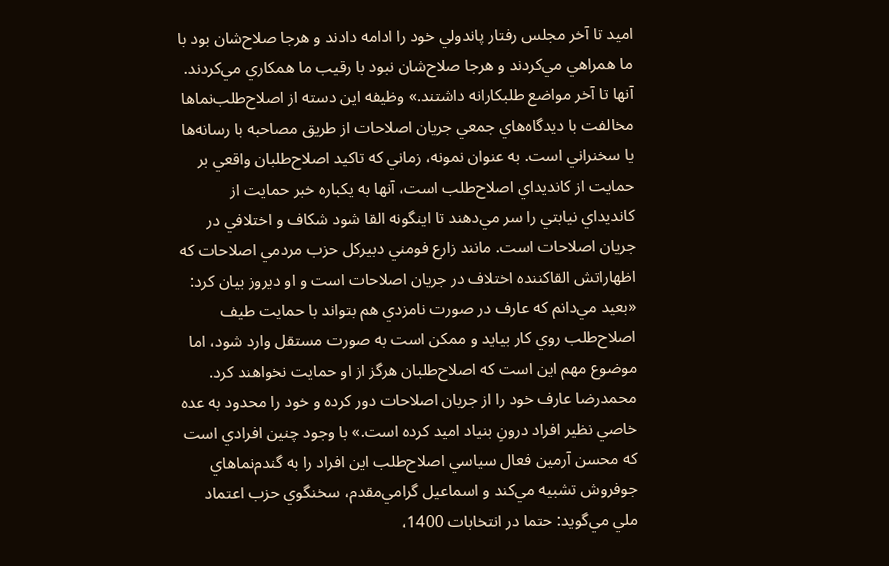اميد تا آخر مجلس رفتار پاندولي خود را ادامه دادند و هرجا صلاح‌شان بود با ما همراهي مي‌کردند و هرجا صلاح‌شان نبود با رقيب ما همکاري مي‌کردند. آنها تا آخر مواضع طلبکارانه داشتند.» وظيفه اين دسته از اصلاح‌طلب‌نماها مخالفت با ديدگاه‌هاي جمعي جريان اصلاحات از طريق مصاحبه با رسانه‌ها يا سخنراني است. به عنوان نمونه، زماني که تاکيد اصلاح‌طلبان واقعي بر حمايت از کانديداي اصلاح‌طلب است، آنها به يکباره خبر حمايت از کانديداي نيابتي را سر مي‌دهند تا اينگونه القا شود شکاف و اختلافي در جريان اصلاحات است. مانند زارع فومني دبيرکل حزب مردمي اصلاحات که اظهاراتش القاکننده اختلاف در جريان اصلاحات است و او ديروز بيان کرد: «بعيد مي‌دانم که عارف در صورت نامزدي هم بتواند با حمايت طيف اصلاح‌طلب روي کار بيايد و ممکن است به صورت مستقل وارد شود، اما موضوع مهم اين است که اصلاح‌طلبان هرگز از او حمايت نخواهند کرد. محمدرضا عارف خود را از جريان اصلاحات دور کرده و خود را محدود به عده خاصي نظير افراد درونِ بنياد اميد کرده است.» با وجود چنين افرادي است که محسن آرمين فعال سياسي اصلاح‌طلب اين افراد را به گندم‌نماهاي جوفروش تشبيه مي‌کند و اسماعيل گرامي‌مقدم، سخنگوي حزب اعتماد ملي مي‌گويد: حتما در انتخابات 1400،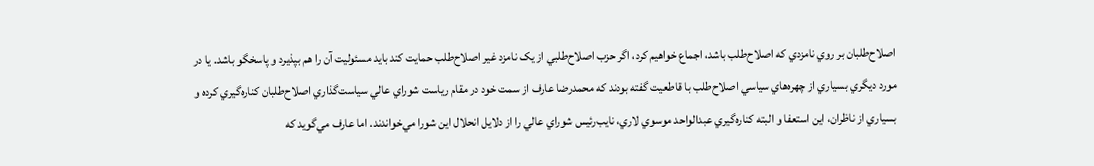اصلاح‌طلبان بر روي نامزدي که اصلاح‌طلب باشد، اجماع خواهيم کرد، اگر حزب اصلاح‌طلبي از يک نامزد غير اصلاح‌طلب حمايت کند بايد مسئوليت آن را هم بپذيرد و پاسخگو باشد. يا در مورد ديگري بسياري از چهره‌هاي سياسي اصلاح‌طلب با قاطعيت گفته بودند که محمدرضا عارف از سمت خود در مقام رياست‌ شوراي عالي سياست‌گذاري اصلاح‌طلبان کناره‌گيري کرده و بسياري از ناظران، اين استعفا و البته کناره‌گيري عبدالواحد موسوي لاري، نايب‌رئيس شوراي عالي را از دلايل انحلال اين شورا مي‌خواندند. اما عارف مي‌گويد که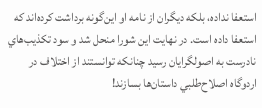استعفا نداده، بلکه ديگران از نامه او اين‌گونه برداشت کرده‌اند که استعفا داده است. در نهايت اين شورا منحل شد و سود تکذيب‌هاي نادرست به اصولگرايان رسيد چنانکه توانستند از اختلاف در اردوگاه اصلاح‌طلبي داستان‌ها بسازند!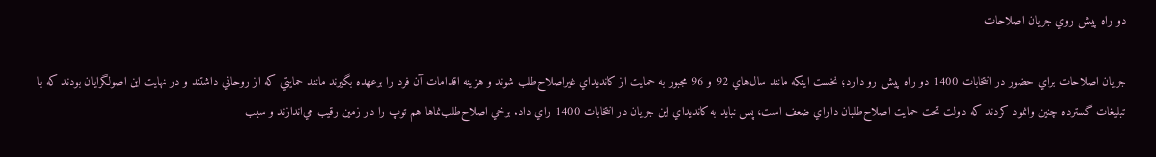دو راه پيش روي جريان اصلاحات

جريان اصلاحات براي حضور در انتخابات 1400 دو راه پيش رو دارد؛ نخست اينکه مانند سال‌هاي 92 و 96 مجبور به حمايت از کانديداي غيراصلاح‌طلب شوند و هزينه اقدامات آن فرد را برعهده بگيرند مانند حمايتي که از روحاني داشتند و در نهايت اين اصولگرايان بودند که با تبليغات گسترده چنين وانمود کردند که دولت تحت حمايت اصلاح‌طلبان داراي ضعف است، پس نبايد به کانديداي اين جريان در انتخابات 1400 راي داد. برخي اصلاح‌طلب‌نماها هم توپ را در زمين رقيب مي‌اندازند و سبب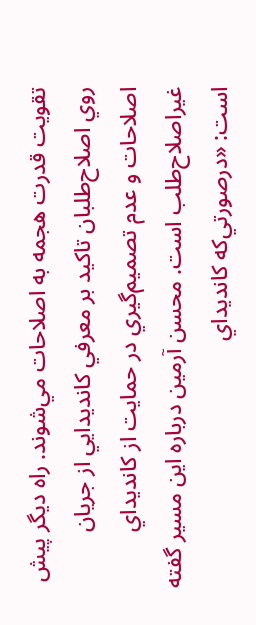تقويت قدرت هجمه به اصلاحات مي‌شوند. راه ديگر پيش روي اصلاح‌طلبان تاکيد بر معرفي کانديدايي از جريان اصلاحات و عدم تصميم‌گيري در حمايت از کانديداي غيراصلاح‌طلب است. محسن آرمين درباره اين مسير گفته است: «در‌صورتي‌که کانديداي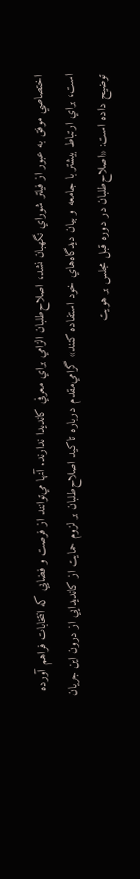اختصاصي موفق به عبور از فيلتر شوراي نگهبان نشد، اصلاح‌طلبان الزامي براي معرفي کانديدا ندارند. آنها مي‌توانند از فرصت و فضايي که انتخابات فراهم آورده است، براي ارتباط بيشتر با جامعه و بيان ديدگاه‌هاي خود استفاده کنند» گرامي‌مقدم درباره تاکيد اصلاح‌طلبان بر لزوم حمايت از کانديدايي از درون اين جريان توضيح داده است: «اصلاح‌طلبان در دوره قبل مجلس بر هويت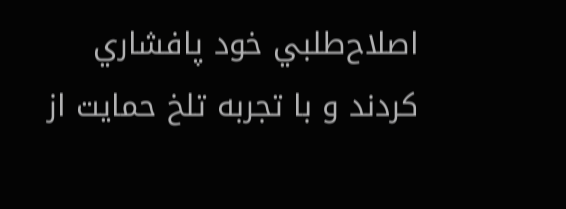اصلاح‌طلبي خود پافشاري کردند و با تجربه تلخ حمايت از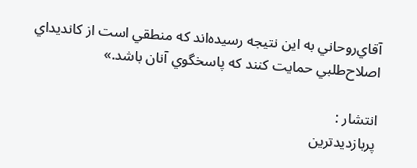آقاي‌روحاني به اين نتيجه رسيده‌اند که منطقي است از کانديداي اصلاح‌طلبي حمايت کنند که پاسخگوي آنان باشد.»

انتشار :
پربازدیدترین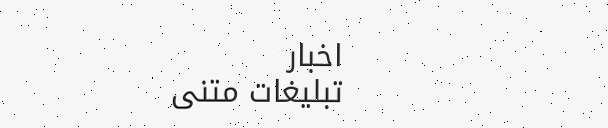اخبار
تبلیغات متنی